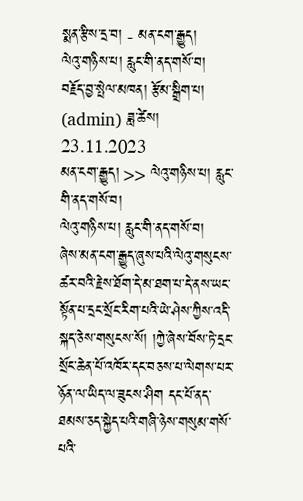སྨན་རྩིས་དྲ་བ། - མན་ངག་རྒྱུད།
ལེའུ་གཉིས་པ། རླུང་གི་ནད་གསོ་བ།
བརྗོད་བྱ་སྤེལ་མཁན། རྩོམ་སྒྲིག་པ། (admin) ཟླ་ཚེས། 23.11.2023
མན་ངག་རྒྱུད། >> ལེའུ་གཉིས་པ། རླུང་གི་ནད་གསོ་བ།
ལེའུ་གཉིས་པ། རླུང་གི་ནད་གསོ་བ།
ཞེས་མན་ངག་རྒྱུད་ཞུས་པའི་ལེའུ་གསུངས་ཚར་བའི་རྗེས་ཐོག་དེ་མ་ཐག་པ་དེ་ནས་ཡང་སྟོན་པ་དྲང་སྲོང་རིག་པའི་ཡེ་ཤེས་ཀྱིས་འདི་སྐད་ཅེས་གསུངས་སོ། །ཀྱེ་ཞེས་བོས་ཏེ་དྲང་སྲོང་ཆེན་པོ་འཁོར་དང་བཅས་པ་ལེགས་པར་ཉོན་ལ་ཡིད་ལ་ཟུངས་ཤིག དང་པོ་ནད་ཐམས་ཅད་སྐྱེད་པའི་གཞི་ཉེས་གསུམ་གསོ་པའི་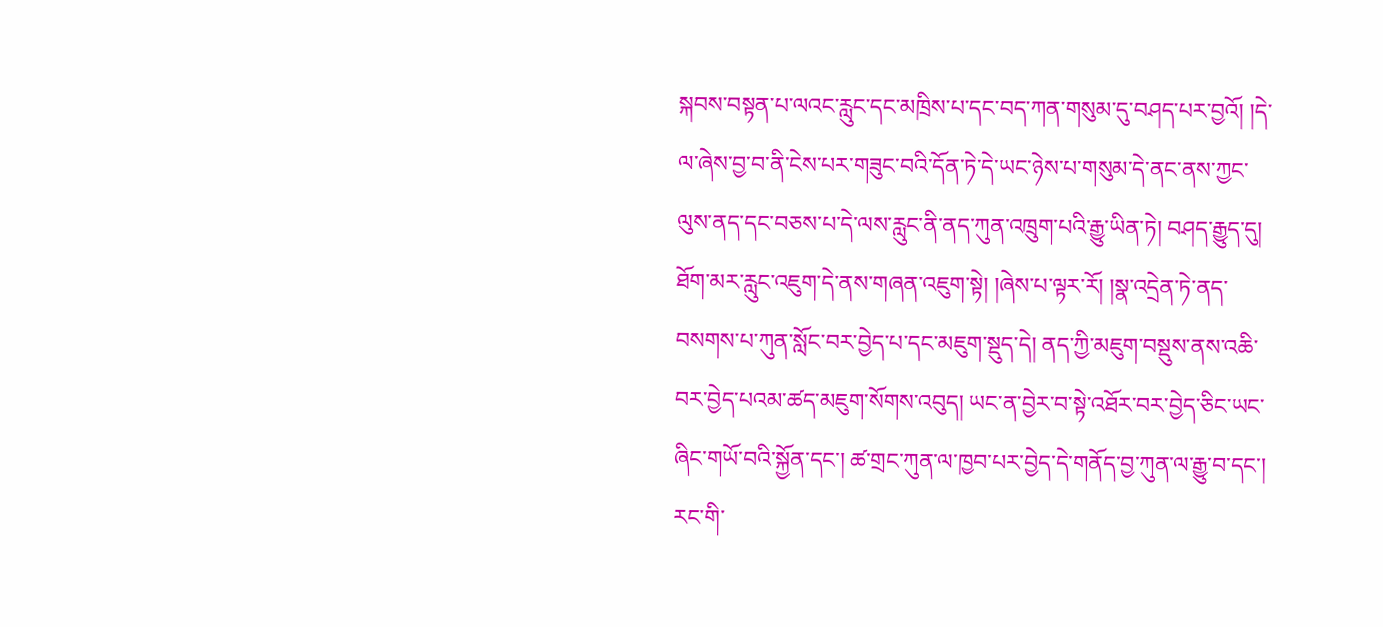སྐབས་བསྟན་པ་ལའང་རླུང་དང་མཁྲིས་པ་དང་བད་ཀན་གསུམ་དུ་བཤད་པར་བྱའོ། །དེ་ལ་ཞེས་བྱ་བ་ནི་ངེས་པར་གཟུང་བའི་དོན་ཏེ་དེ་ཡང་ཉེས་པ་གསུམ་དེ་ནང་ནས་ཀྱང་ལུས་ནད་དང་བཅས་པ་དེ་ལས་རླུང་ནི་ནད་ཀུན་འཁྲུག་པའི་རྒྱུ་ཡིན་ཏེ། བཤད་རྒྱུད་དུ། ཐོག་མར་རླུང་འཇུག་དེ་ནས་གཞན་འཇུག་སྟེ། །ཞེས་པ་ལྟར་རོ། །སྣ་འདྲེན་ཏེ་ནད་བསགས་པ་ཀུན་སློང་བར་བྱེད་པ་དང་མཇུག་སྡུད་དེ། ནད་ཀྱི་མཇུག་བསྡུས་ནས་འཆི་བར་བྱེད་པའམ་ཚད་མཇུག་སོགས་འབུད། ཡང་ན་བྱེར་བ་སྟེ་འཐོར་བར་བྱེད་ཅིང་ཡང་ཞིང་གཡོ་བའི་སྐྱོན་དང་། ཚ་གྲང་ཀུན་ལ་ཁྱབ་པར་བྱེད་དེ་གནོད་བྱ་ཀུན་ལ་རྒྱུ་བ་དང་། རང་གི་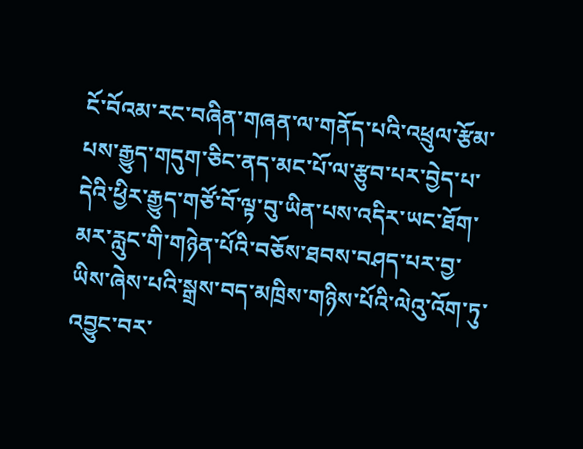ངོ་བོའམ་རང་བཞིན་གཞན་ལ་གནོད་པའི་འཕྲུལ་རྩོམ་པས་རྒྱུད་གདུག་ཅིང་ནད་མང་པོ་ལ་རྩུབ་པར་བྱེད་པ་དེའི་ཕྱིར་རྒྱུད་གཙོ་བོ་ལྟ་བུ་ཡིན་པས་འདིར་ཡང་ཐོག་མར་རླུང་གི་གཉེན་པོའི་བཅོས་ཐབས་བཤད་པར་བྱ་ཡིས་ཞེས་པའི་སྒྲས་བད་མཁྲིས་གཉིས་པོའི་ལེའུ་འོག་ཏུ་འབྱུང་བར་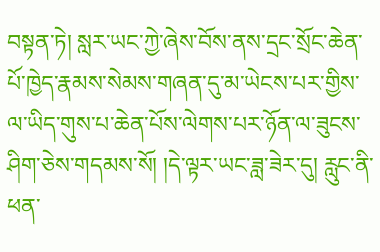བསྟན་ཏེ། སླར་ཡང་ཀྱེ་ཞེས་བོས་ནས་དྲང་སྲོང་ཆེན་པོ་ཁྱེད་རྣམས་སེམས་གཞན་དུ་མ་ཡེངས་པར་གྱིས་ལ་ཡིད་གུས་པ་ཆེན་པོས་ལེགས་པར་ཉོན་ལ་ཟུངས་ཤིག་ཅེས་གདམས་སོ། །དེ་ལྟར་ཡང་ཟླ་ཟེར་དུ། རླུང་ནི་ཕན་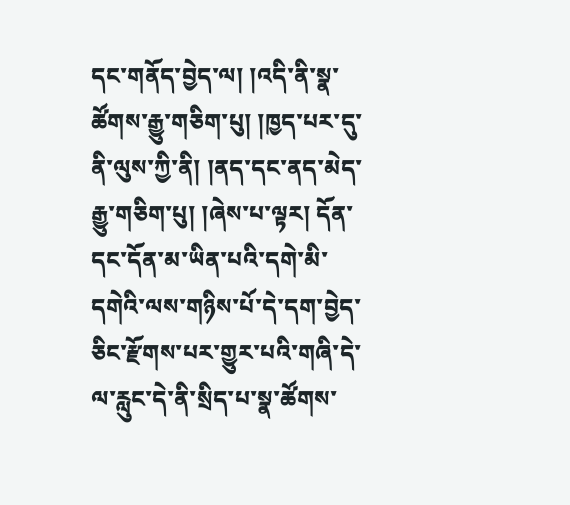དང་གནོད་བྱེད་ལ། །འདི་ནི་སྣ་ཚོགས་རྒྱུ་གཅིག་པུ། །ཁྱད་པར་དུ་ནི་ལུས་ཀྱི་ནི། །ནད་དང་ནད་མེད་རྒྱུ་གཅིག་པུ། །ཞེས་པ་ལྟར། དོན་དང་དོན་མ་ཡིན་པའི་དགེ་མི་དགེའི་ལས་གཉིས་པོ་དེ་དག་བྱེད་ཅིང་རྫོགས་པར་གྱུར་པའི་གཞི་དེ་ལ་རླུང་དེ་ནི་སྲིད་པ་སྣ་ཚོགས་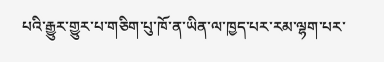པའི་རྒྱུར་གྱུར་པ་གཅིག་པུ་ཁོ་ན་ཡིན་ལ་ཁྱད་པར་རམ་ལྷག་པར་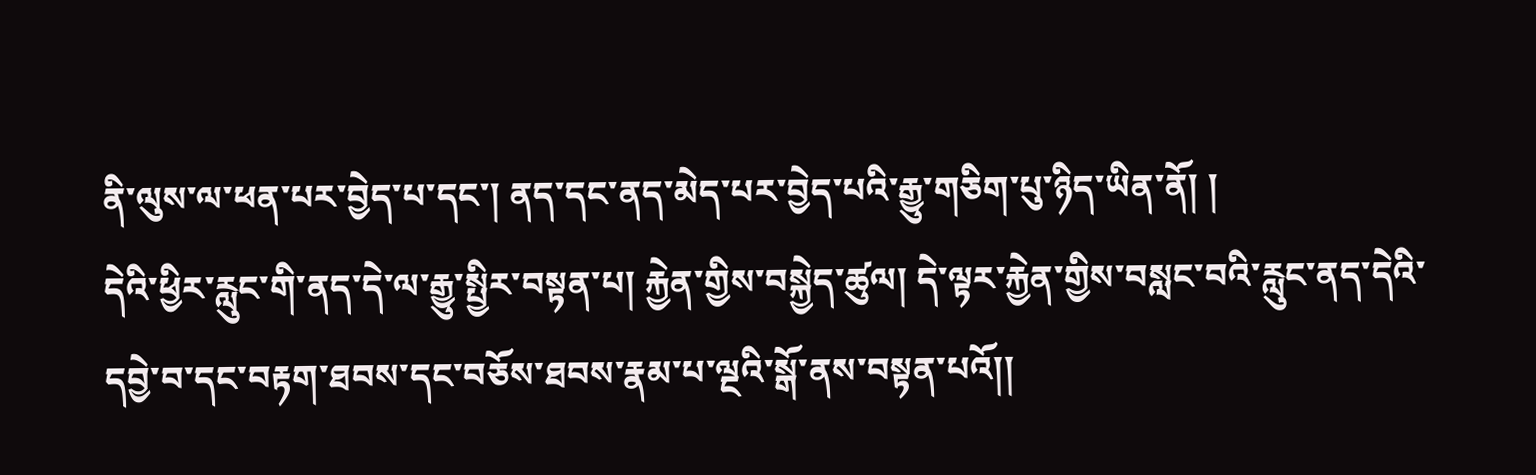ནི་ལུས་ལ་ཕན་པར་བྱེད་པ་དང་། ནད་དང་ནད་མེད་པར་བྱེད་པའི་རྒྱུ་གཅིག་པུ་ཉིད་ཡིན་ནོ། །
དེའི་ཕྱིར་རླུང་གི་ནད་དེ་ལ་རྒྱུ་སྤྱིར་བསྟན་པ། རྐྱེན་གྱིས་བསྐྱེད་ཚུལ། དེ་ལྟར་རྐྱེན་གྱིས་བསླང་བའི་རླུང་ནད་དེའི་དབྱེ་བ་དང་བརྟག་ཐབས་དང་བཅོས་ཐབས་རྣམ་པ་ལྔའི་སྒོ་ནས་བསྟན་པའོ།།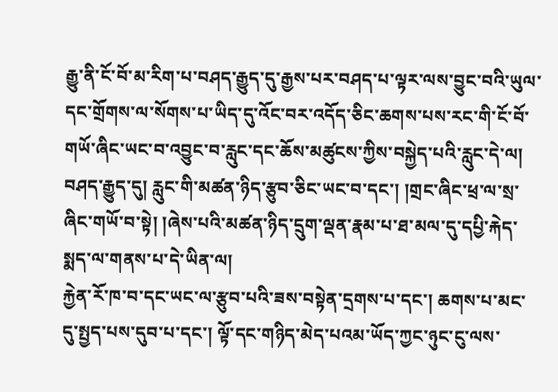རྒྱུ་ནི་ངོ་བོ་མ་རིག་པ་བཤད་རྒྱུད་དུ་རྒྱས་པར་བཤད་པ་ལྟར་ལས་བྱུང་བའི་ཡུལ་དང་གྲོགས་ལ་སོགས་པ་ཡིད་དུ་འོང་བར་འདོད་ཅིང་ཆགས་པས་རང་གི་ངོ་བོ་གཡོ་ཞིང་ཡང་བ་འབྱུང་བ་རླུང་དང་ཆོས་མཚུངས་ཀྱིས་བསྐྱེད་པའི་རླུང་དེ་ལ། བཤད་རྒྱུད་དུ། རླུང་གི་མཚན་ཉིད་རྩུབ་ཅིང་ཡང་བ་དང་། །གྲང་ཞིང་ཕྲ་ལ་སྲ་ཞིང་གཡོ་བ་སྟེ། །ཞེས་པའི་མཚན་ཉིད་དྲུག་ལྡན་རྣམ་པ་ཐ་མལ་དུ་དཔྱི་རྐེད་སྨད་ལ་གནས་པ་དེ་ཡིན་ལ།
རྐྱེན་རོ་ཁ་བ་དང་ཡང་ལ་རྩུབ་པའི་ཟས་བསྟེན་དྲགས་པ་དང་། ཆགས་པ་མང་དུ་སྤྱད་པས་དུབ་པ་དང་། ལྟོ་དང་གཉིད་མེད་པའམ་ཡོད་ཀྱང་ཉུང་ངུ་ལས་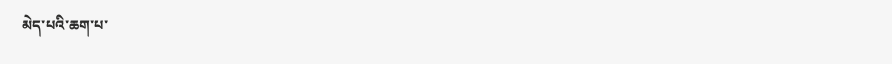མེད་པའི་ཆག་པ་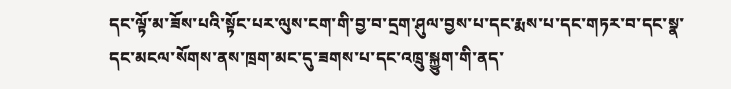དང་ལྟོ་མ་ཟོས་པའི་སྟོང་པར་ལུས་ངག་གི་བྱ་བ་དྲག་ཤུལ་བྱས་པ་དང་རྨས་པ་དང་གཏར་བ་དང་སྣ་དང་མངལ་སོགས་ནས་ཁྲག་མང་དུ་ཟགས་པ་དང་འཁྲུ་སྐྱུག་གི་ནད་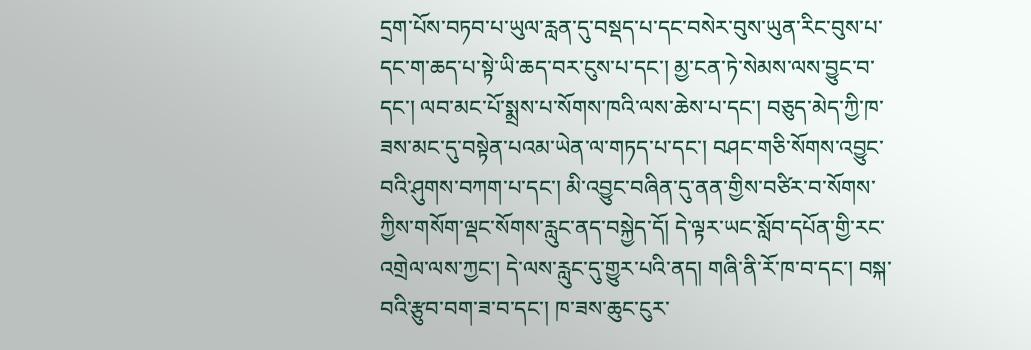དྲག་པོས་བཏབ་པ་ཡུལ་རླན་དུ་བསྡད་པ་དང་བསེར་བུས་ཡུན་རིང་བུས་པ་དང་ག་ཆད་པ་སྟེ་ཡི་ཆད་བར་ངུས་པ་དང་། མྱ་ངན་ཏེ་སེམས་ལས་བྱུང་བ་དང་། ལབ་མང་པོ་སྨྲས་པ་སོགས་ཁའི་ལས་ཆེས་པ་དང་། བཅུད་མེད་ཀྱི་ཁ་ཟས་མང་དུ་བསྟེན་པའམ་ཡེན་ལ་གཏད་པ་དང་། བཤང་གཅི་སོགས་འབྱུང་བའི་ཤུགས་བཀག་པ་དང་། མི་འབྱུང་བཞིན་དུ་ནན་གྱིས་བཙིར་བ་སོགས་ཀྱིས་གསོག་ལྡང་སོགས་རླུང་ནད་བསྐྱེད་དོ། དེ་ལྟར་ཡང་སློབ་དཔོན་གྱི་རང་འགྲེལ་ལས་ཀྱང་། དེ་ལས་རླུང་དུ་གྱུར་པའི་ནད། གཞི་ནི་རོ་ཁ་བ་དང་། བསྐ་བའི་རྩུབ་བག་ཟ་བ་དང་། ཁ་ཟས་ཆུང་ངུར་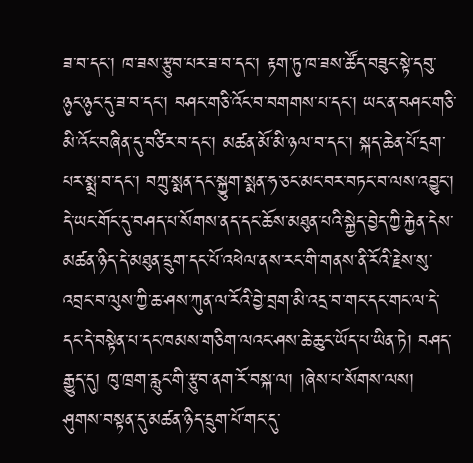ཟ་བ་དང་། ཁ་ཟས་རྩུབ་པར་ཟ་བ་དང་། རྟག་ཏུ་ཁ་ཟས་ཚོད་བཟུང་སྟེ་དབུ་ཉུང་ཉུང་དུ་ཟ་བ་དང་། བཤང་གཅི་འོང་བ་བགགས་པ་དང་། ཡང་ན་བཤང་གཅི་མི་འོང་བཞིན་དུ་བཙིར་བ་དང་། མཚན་མོ་མི་ཉལ་བ་དང་། སྐད་ཆེན་པོ་དྲག་པར་སྨྲ་བ་དང་། བཀྲུ་སྨན་དང་སྐྱུག་སྨན་ཧ་ཅང་མང་བར་བཏང་བ་ལས་འབྱུང་། དེ་ཡང་གོང་དུ་བཤད་པ་སོགས་ནད་དང་ཆོས་མཐུན་པའི་སྐྱེད་བྱེད་ཀྱི་རྐྱེན་དེས་མཚན་ཉིད་དེ་མཐུན་དྲུག་དང་པོ་འཕེལ་ནས་རང་གི་གནས་ནི་རོའི་རྗེས་སུ་འབྲང་བ་ལུས་ཀྱི་ཆ་ཤས་ཀུན་ལ་རོའི་བྱེ་བྲག་མི་འདྲ་བ་གང་དང་གང་ལ་དེ་དང་དེ་བསྟེན་པ་དང་ཁམས་གཅིག་ལའང་ཤས་ཆེ་ཆུང་ཡོད་པ་ཡིན་ཏེ། བཤད་རྒྱུད་དུ། ཁུ་ཁྲག་རླུང་གི་རྩུབ་ནག་རོ་བསྐ་ལ། །ཞེས་པ་སོགས་ལས། ཤུགས་བསྟན་དུ་མཚན་ཉིད་དྲུག་པོ་གང་དུ་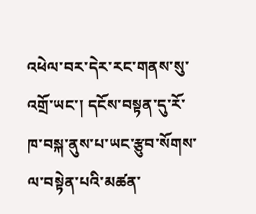འཕེལ་བར་དེར་རང་གནས་སུ་འགྲོ་ཡང་། དངོས་བསྟན་དུ་རོ་ཁ་བསྐ་ནུས་པ་ཡང་རྩུབ་སོགས་ལ་བསྟེན་པའི་མཚན་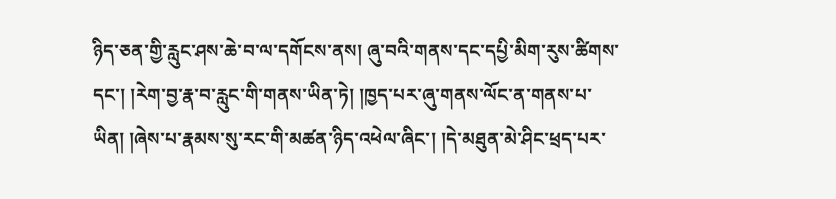ཉིད་ཅན་གྱི་རླུང་ཤས་ཆེ་བ་ལ་དགོངས་ནས། ཞུ་བའི་གནས་དང་དཔྱི་མིག་རུས་ཚིགས་དང་། །རེག་བྱ་རྣ་བ་རླུང་གི་གནས་ཡིན་ཏེ། །ཁྱད་པར་ཞུ་གནས་ལོང་ན་གནས་པ་ཡིན། །ཞེས་པ་རྣམས་སུ་རང་གི་མཚན་ཉིད་འཕེལ་ཞིང་། །དེ་མཐུན་མེ་ཤིང་ཕྲད་པར་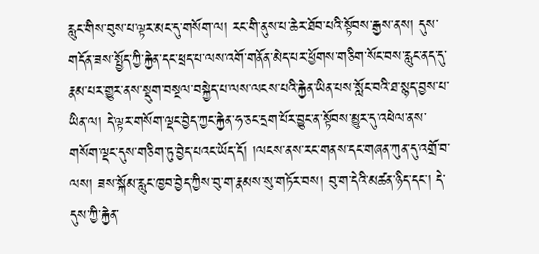རླུང་གིས་བུས་པ་ལྟར་མང་དུ་གསོག་ལ། རང་གི་ནུས་པ་ཆེར་ཐོབ་པའི་སྟོབས་རྒྱས་ནས། དུས་གདོན་ཟས་སྤྱོད་ཀྱི་རྐྱེན་དང་ཕྲད་པ་ལས་འགོ་གནོན་མེད་པར་ཕྱོགས་གཅིག་སོང་བས་རླུང་ནད་དུ་རྣམ་པར་གྱུར་ནས་སྡུག་བསྔལ་བསྐྱེད་པ་ལས་ལངས་པའི་རྐྱེན་ཡིན་པས་སློང་བའི་ཐ་སྙད་བྱས་པ་ཡིན་ལ། དེ་ལྟར་གསོག་ལྡང་བྱེད་ཀྱང་རྐྱེན་ཧ་ཅང་དྲག་པོར་བྱུང་ན་སྟོབས་མྱུར་དུ་འཕེལ་ནས་གསོག་ལྡང་དུས་གཅིག་ཏུ་བྱེད་པའང་ཡོད་དོ། །ལངས་ནས་རང་གནས་དང་གཞན་ཀུན་དུ་འགྲོ་བ་ལས། ཟས་སྐོམ་རླུང་ཁྱབ་བྱེད་ཀྱིས་བུ་ག་རྣམས་སུ་གཏོར་བས། བུ་ག་དེའི་མཚན་ཉིད་དང་། དེ་དུས་ཀྱི་རྐྱེན་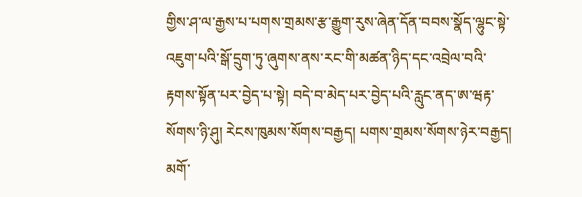གྱིས་ཤ་ལ་རྒྱས་པ་པགས་གྲམས་རྩ་རྒྱུག་རུས་ཞེན་དོན་བབས་སྣོད་ལྷུང་སྟེ་འཇུག་པའི་སྒོ་དྲུག་ཏུ་ཞུགས་ནས་རང་གི་མཚན་ཉིད་དང་འབྲེལ་བའི་རྟགས་སྟོན་པར་བྱེད་པ་སྟེ། བདེ་བ་མེད་པར་བྱེད་པའི་རླུང་ནད་ཨ་ཝརྟ་སོགས་ཉི་ཤུ། རེངས་ཁུམས་སོགས་བརྒྱད། པགས་གྲམས་སོགས་ཉེར་བརྒྱད། མགོ་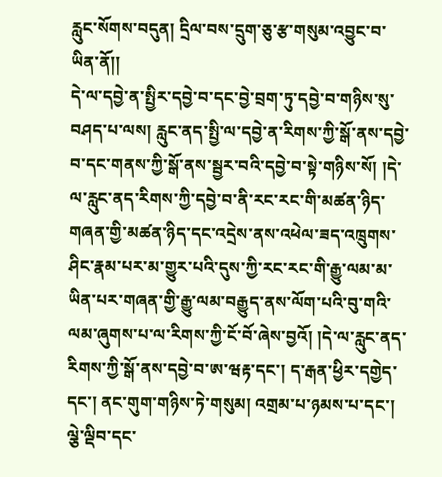རླུང་སོགས་བདུན། དྲིལ་བས་དྲུག་ཅུ་རྩ་གསུམ་འབྱུང་བ་ཡིན་ནོ།།
དེ་ལ་དབྱེ་ན་སྤྱིར་དབྱེ་བ་དང་བྱེ་བྲག་ཏུ་དབྱེ་བ་གཉིས་སུ་བཤད་པ་ལས། རླུང་ནད་སྤྱི་ལ་དབྱེ་ན་རིགས་ཀྱི་སྒོ་ནས་དབྱེ་བ་དང་གནས་ཀྱི་སྒོ་ནས་སྦྱར་བའི་དབྱེ་བ་སྟེ་གཉིས་སོ། །དེ་ལ་རླུང་ནད་རིགས་ཀྱི་དབྱེ་བ་ནི་རང་རང་གི་མཚན་ཉིད་གཞན་གྱི་མཚན་ཉིད་དང་འདྲེས་ནས་འཕེལ་ཟད་འཁྲུགས་ཤིང་རྣམ་པར་མ་གྱུར་པའི་དུས་ཀྱི་རང་རང་གི་རྒྱུ་ལམ་མ་ཡིན་པར་གཞན་གྱི་རྒྱུ་ལམ་བརྒྱུད་ནས་ལོག་པའི་བུ་གའི་ལམ་ཞུགས་པ་ལ་རིགས་ཀྱི་ངོ་བོ་ཞེས་བྱའོ། །དེ་ལ་རླུང་ནད་རིགས་ཀྱི་སྒོ་ནས་དབྱེ་བ་ཨ་ཝརྟ་དང་། ད་རྒན་ཕྱིར་དགྱེད་དང་། ནང་གུག་གཉིས་ཏེ་གསུམ། འགྲམ་པ་ཉམས་པ་དང་། ལྕེ་ལྡིབ་དང་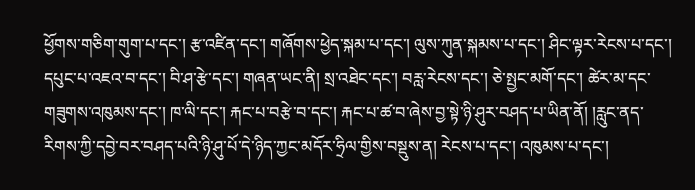ཕྱོགས་གཅིག་གུག་པ་དང་། རྩ་འཛིན་དང་། གཞོགས་ཕྱེད་སྐམ་པ་དང་། ལུས་ཀུན་སྐམས་པ་དང་། ཤིང་ལྟར་རེངས་པ་དང་། དཔུང་པ་འཇའ་བ་དང་། བི་ཤ་རྩེ་དང་། གཞན་ཡང་ནི། སྲ་འཐེང་དང་། བརླ་རེངས་དང་། ཅེ་སྤྱང་མགོ་དང་། ཚེར་མ་དང་གཟུགས་འཁུམས་དང་། ཁ་ལི་དང་། རྐང་པ་བརྩེ་བ་དང་། རྐང་པ་ཚ་བ་ཞེས་བྱ་སྟེ་ཉི་ཤུར་བཤད་པ་ཡིན་ནོ། །རླུང་ནད་རིགས་ཀྱི་དབྱེ་བར་བཤད་པའི་ཉི་ཤུ་པོ་དེ་ཉིད་ཀྱང་མདོར་ཧྲིལ་གྱིས་བསྡུས་ན། རེངས་པ་དང་། འཁུམས་པ་དང་།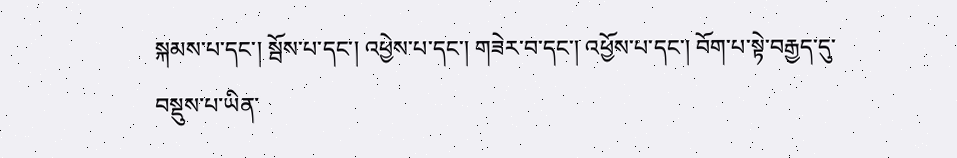སྐམས་པ་དང་། སྦོས་པ་དང་། འཕྱེས་པ་དང་། གཟེར་བ་དང་། འཕྱོས་པ་དང་། བོག་པ་སྟེ་བརྒྱད་དུ་བསྡུས་པ་ཡིན་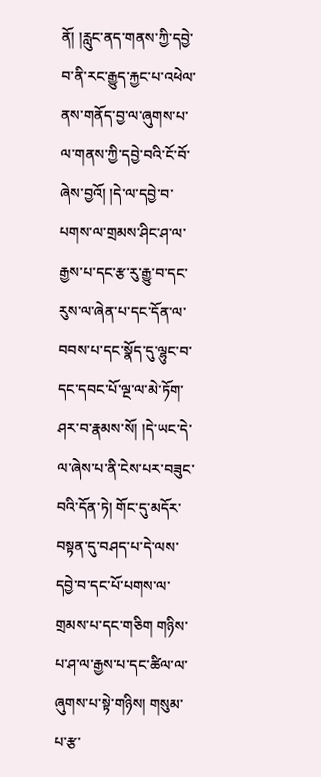ནོ། །རླུང་ནད་གནས་ཀྱི་དབྱེ་བ་ནི་རང་རྒྱུད་རྐྱང་པ་འཕེལ་ནས་གནོད་བྱ་ལ་ཞུགས་པ་ལ་གནས་ཀྱི་དབྱེ་བའི་ངོ་བོ་ཞེས་བྱའོ། །དེ་ལ་དབྱེ་བ་པགས་ལ་གྲམས་ཤིང་ཤ་ལ་རྒྱས་པ་དང་རྩ་རུ་རྒྱུ་བ་དང་རུས་ལ་ཞེན་པ་དང་དོན་ལ་བབས་པ་དང་སྣོད་དུ་ལྷུང་བ་དང་དབང་པོ་ལྔ་ལ་མེ་ཏོག་ཤར་བ་རྣམས་སོ། །དེ་ཡང་དེ་ལ་ཞེས་པ་ནི་ངེས་པར་བཟུང་བའི་དོན་ཏེ། གོང་དུ་མདོར་བསྟན་དུ་བཤད་པ་དེ་ལས་དབྱེ་བ་དང་པོ་པགས་ལ་གྲམས་པ་དང་གཅིག གཉིས་པ་ཤ་ལ་རྒྱས་པ་དང་ཚིལ་ལ་ཞུགས་པ་སྟེ་གཉིས། གསུམ་པ་རྩ་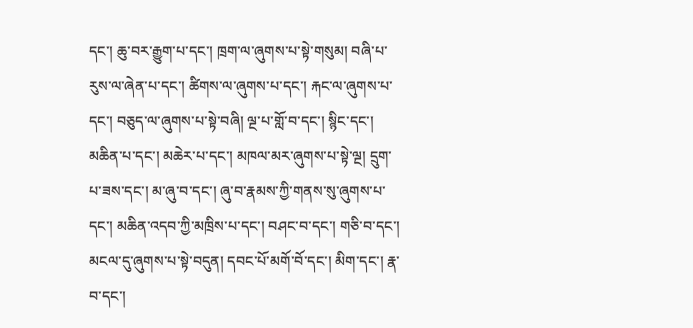དང་། ཆུ་བར་རྒྱུག་པ་དང་། ཁྲག་ལ་ཞུགས་པ་སྟེ་གསུམ། བཞི་པ་རུས་ལ་ཞེན་པ་དང་། ཚིགས་ལ་ཞུགས་པ་དང་། རྐང་ལ་ཞུགས་པ་དང་། བཅུད་ལ་ཞུགས་པ་སྟེ་བཞི། ལྔ་པ་གློ་བ་དང་། སྙིང་དང་། མཆིན་པ་དང་། མཆེར་པ་དང་། མཁལ་མར་ཞུགས་པ་སྟེ་ལྔ། དྲུག་པ་ཟས་དང་། མ་ཞུ་བ་དང་། ཞུ་བ་རྣམས་ཀྱི་གནས་སུ་ཞུགས་པ་དང་། མཆིན་འདབ་ཀྱི་མཁྲིས་པ་དང་། བཤང་བ་དང་། གཅི་བ་དང་། མངལ་དུ་ཞུགས་པ་སྟེ་བདུན། དབང་པོ་མགོ་བོ་དང་། མིག་དང་། རྣ་བ་དང་།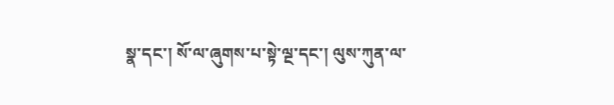སྣ་དང་། སོ་ལ་ཞུགས་པ་སྟེ་ལྔ་དང་། ལུས་ཀུན་ལ་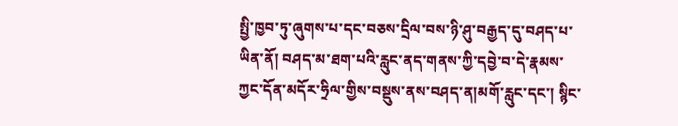སྤྱི་ཁྱབ་ཏུ་ཞུགས་པ་དང་བཅས་དྲིལ་བས་ཉི་ཤུ་བརྒྱད་དུ་བཤད་པ་ཡིན་ནོ། བཤད་མ་ཐག་པའི་རླུང་ནད་གནས་ཀྱི་དབྱེ་བ་དེ་རྣམས་ཀྱང་དོན་མདོར་ཧྲིལ་གྱིས་བསྡུས་ནས་བཤད་ན།མགོ་རླུང་དང་། སྙིང་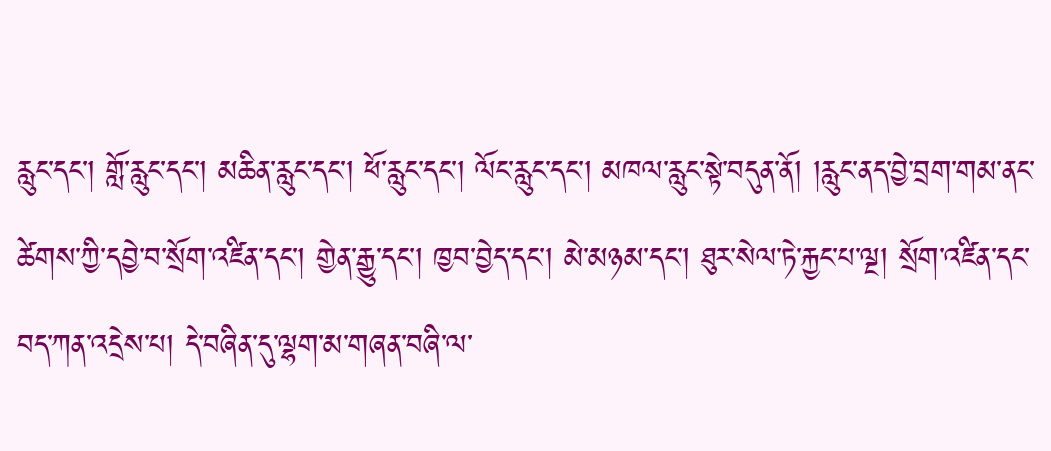རླུང་དང་། གློ་རླུང་དང་། མཆིན་རླུང་དང་། ཕོ་རླུང་དང་། ལོང་རླུང་དང་། མཁལ་རླུང་སྟེ་བདུན་ནོ། །རླུང་ནད་བྱེ་བྲག་གམ་ནང་ཚེགས་ཀྱི་དབྱེ་བ་སྲོག་འཛིན་དང་། གྱེན་རྒྱུ་དང་། ཁྱབ་བྱེད་དང་། མེ་མཉམ་དང་། ཐུར་སེལ་ཏེ་རྐྱང་པ་ལྔ། སྲོག་འཛིན་དང་བད་ཀན་འདྲེས་པ། དེ་བཞིན་དུ་ལྷག་མ་གཞན་བཞི་ལ་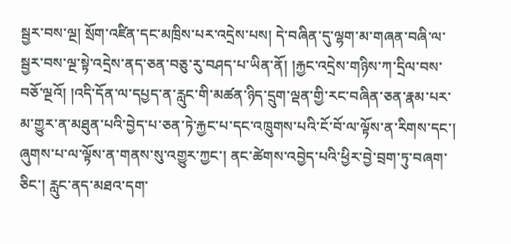སྦྱར་བས་ལྔ། སྲོག་འཛིན་དང་མཁྲིས་པར་འདྲེས་པས། དེ་བཞིན་དུ་ལྷག་མ་གཞན་བཞི་ལ་སྦྱར་བས་ལྔ་སྟེ་འདྲེས་ནད་ཅན་བཅུ་རུ་བཤད་པ་ཡིན་ནོ། །རྐྱང་འདྲེས་གཉིས་ཀ་དྲིལ་བས་བཅོ་ལྔའོ། །འདི་དོན་ལ་དཔྱད་ན་རླུང་གི་མཚན་ཉིད་དྲུག་ལྡན་གྱི་རང་བཞིན་ཅན་རྣམ་པར་མ་གྱུར་ན་མཐུན་པའི་བྱེད་པ་ཅན་ཏེ་རྐྱང་པ་དང་འཁྲུགས་པའི་ངོ་བོ་ལ་ལྟོས་ན་རིགས་དང་། ཞུགས་པ་ལ་ལྟོས་ན་གནས་སུ་འགྱུར་ཀྱང་། ནང་ཚེགས་འབྱེད་པའི་ཕྱིར་བྱེ་བྲག་ཏུ་བཞག་ཅིང་། རླུང་ནད་མཐའ་དག་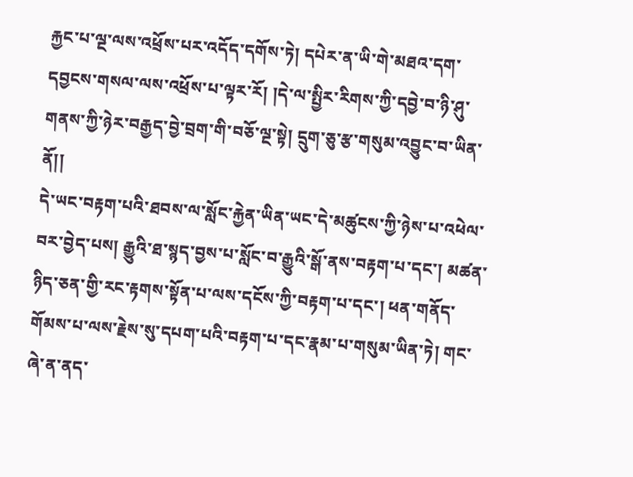རྐྱང་པ་ལྔ་ལས་འཕྲོས་པར་འདོད་དགོས་ཏེ། དཔེར་ན་ཡི་གེ་མཐའ་དག་དབྱངས་གསལ་ལས་འཕྲོས་པ་ལྟར་རོ། །དེ་ལ་སྤྱིར་རིགས་ཀྱི་དབྱེ་བ་ཉི་ཤུ་གནས་ཀྱི་ཉེར་བརྒྱད་བྱེ་བྲག་གི་བཅོ་ལྔ་སྟེ། དྲུག་ཅུ་རྩ་གསུམ་འབྱུང་བ་ཡིན་ནོ།།
དེ་ཡང་བརྟག་པའི་ཐབས་ལ་སློང་རྐྱེན་ཡིན་ཡང་དེ་མཚུངས་ཀྱི་ཉེས་པ་འཕེལ་བར་བྱེད་པས། རྒྱུའི་ཐ་སྙད་བྱས་པ་སློང་བ་རྒྱུའི་སྒོ་ནས་བརྟག་པ་དང་། མཚན་ཉིད་ཅན་གྱི་རང་རྟགས་སྟོན་པ་ལས་དངོས་ཀྱི་བརྟག་པ་དང་། ཕན་གནོད་གོམས་པ་ལས་རྗེས་སུ་དཔག་པའི་བརྟག་པ་དང་རྣམ་པ་གསུམ་ཡིན་ཏེ། གང་ཞེ་ན་ནད་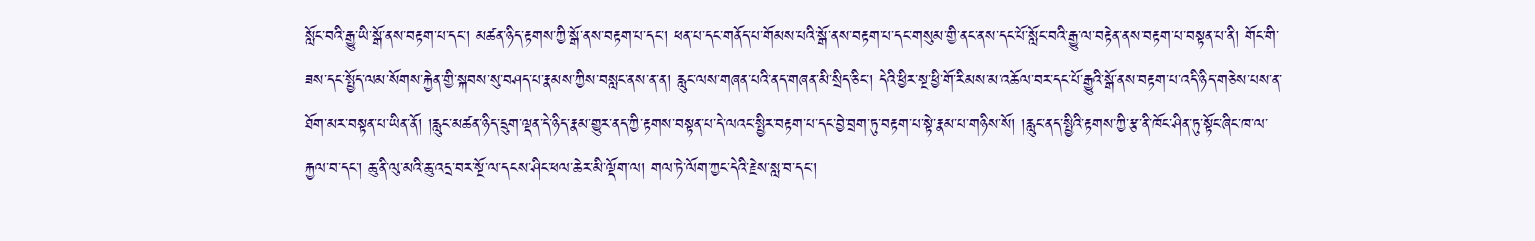སློང་བའི་རྒྱུ་ཡི་སྒོ་ནས་བརྟག་པ་དང་། མཚན་ཉིད་རྟགས་ཀྱི་སྒོ་ནས་བརྟག་པ་དང་། ཕན་པ་དང་གནོད་པ་གོམས་པའི་སྒོ་ནས་བརྟག་པ་དང་གསུམ་གྱི་ནང་ནས་དང་པོ་སློང་བའི་རྒྱུ་ལ་བརྟེན་ནས་བརྟག་པ་བསྟན་པ་ནི། གོང་གི་ཟས་དང་སྤྱོད་ལམ་སོགས་རྐྱེན་གྱི་སྐབས་སུ་བཤད་པ་རྣམས་ཀྱིས་བསླང་ནས་ན་ན། རླུང་ལས་གཞན་པའི་ནད་གཞན་མི་སྲིད་ཅིང་། དེའི་ཕྱིར་སྔ་ཕྱི་གོ་རིམས་མ་འཆོལ་བར་དང་པོ་རྒྱུའི་སྒོ་ནས་བརྟག་པ་འདི་ཉིད་གཅེས་པས་ན་ཐོག་མར་བསྟན་པ་ཡིན་ནོ། །རླུང་མཚན་ཉིད་དྲུག་ལྡན་དེ་ཉིད་རྣམ་གྱུར་ནད་ཀྱི་རྟགས་བསྟན་པ་དེ་ལའང་སྤྱིར་བརྟག་པ་དང་བྱེ་བྲག་ཏུ་བརྟག་པ་སྟེ་རྣམ་པ་གཉིས་སོ། །རླུང་ནད་སྤྱིའི་རྟགས་ཀྱི་རྩ་ནི་ཁོང་ཤིན་ཏུ་སྟོང་ཞིང་ཁ་ལ་རྐྱལ་བ་དང་། ཆུ་ནི་ལུ་མའི་ཆུ་འདྲ་བར་སྔོ་ལ་དངས་ཤིང་ཕལ་ཆེར་མི་ལྡོག་ལ། གལ་ཏེ་ལོག་ཀྱང་དེའི་རྗེས་སླ་བ་དང་།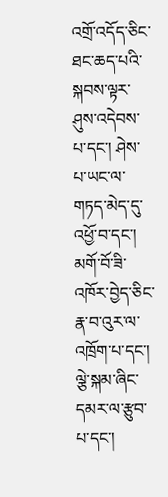འགྲོ་འདོད་ཅིང་ཐང་ཆད་པའི་སྐབས་ལྟར་ཤུས་འདེབས་པ་དང་། ཤེས་པ་ཡང་ལ་གཏད་མེད་དུ་འཕྱོ་བ་དང་། མགོ་བོ་ཟི་འཁོར་བྱེད་ཅིང་རྣ་བ་འུར་ལ་འཁྲོག་པ་དང་། ལྕེ་སྐམ་ཞིང་དམར་ལ་རྩུབ་པ་དང་།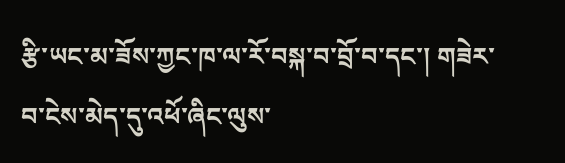རྩི་ཡང་མ་ཟོས་ཀྱང་ཁ་ལ་རོ་བསྐ་བ་བྲོ་བ་དང་། གཟེར་བ་ངེས་མེད་དུ་འཕོ་ཞིང་ལུས་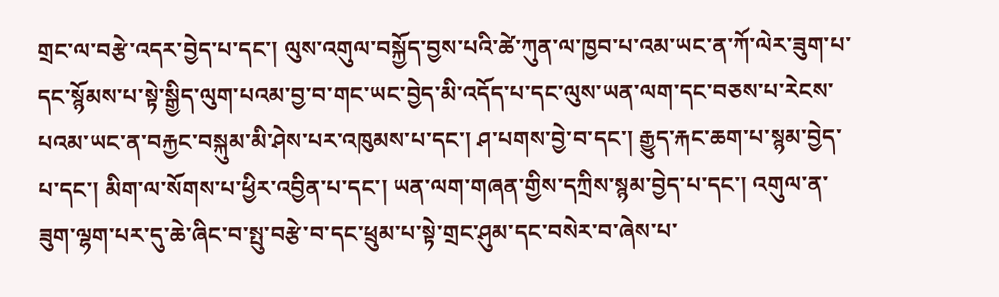གྲང་ལ་བརྩེ་འདར་བྱེད་པ་དང་། ལུས་འགུལ་བསྐྱོད་བྱས་པའི་ཚེ་ཀུན་ལ་ཁྱབ་པ་འམ་ཡང་ན་ཀོ་ལེར་ཟུག་པ་དང་སྙོམས་པ་སྟེ་སྒྱིད་ལུག་པའམ་བྱ་བ་གང་ཡང་བྱེད་མི་འདོད་པ་དང་ལུས་ཡན་ལག་དང་བཅས་པ་རེངས་པའམ་ཡང་ན་བརྐྱང་བསྐུམ་མི་ཤེས་པར་འཁུམས་པ་དང་། ཤ་པགས་བྱེ་བ་དང་། རྒྱུད་རྐང་ཆག་པ་སྙམ་བྱེད་པ་དང་། མིག་ལ་སོགས་པ་ཕྱིར་འབྱིན་པ་དང་། ཡན་ལག་གཞན་གྱིས་དཀྲིས་སྙམ་བྱེད་པ་དང་། འགུལ་ན་ཟུག་ལྷག་པར་དུ་ཆེ་ཞིང་བ་སྤུ་བརྩེ་བ་དང་ཕྲུམ་པ་སྟེ་གྲང་ཤུམ་དང་བསེར་བ་ཞེས་པ་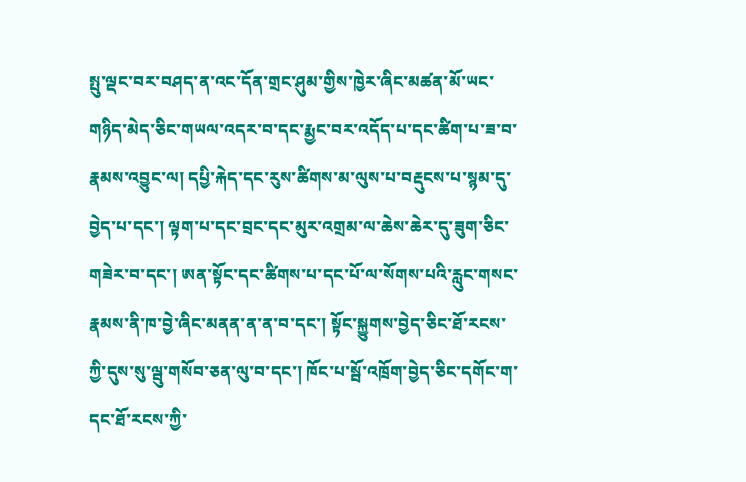སྤུ་ལྡང་བར་བཤད་ན་འང་དོན་གྲང་ཤུམ་གྱིས་ཁྱེར་ཞིང་མཚན་མོ་ཡང་གཉིད་མེད་ཅིང་གཡལ་འདར་བ་དང་རྨྱང་བར་འདོད་པ་དང་ཚིག་པ་ཟ་བ་རྣམས་འབྱུང་ལ། དཔྱི་རྐེད་དང་རུས་ཚིགས་མ་ལུས་པ་བརྡུངས་པ་སྙམ་དུ་བྱེད་པ་དང་། ལྟག་པ་དང་བྲང་དང་མུར་འགྲམ་ལ་ཆེས་ཆེར་དུ་ཟུག་ཅིང་གཟེར་བ་དང་། ཨན་སྟོང་དང་ཚིགས་པ་དང་པོ་ལ་སོགས་པའི་རླུང་གསང་རྣམས་ནི་ཁ་བྱེ་ཞིང་མནན་ན་ན་བ་དང་། སྟོང་སྐྱུགས་བྱེད་ཅིང་ཐོ་རངས་ཀྱི་དུས་སུ་ལྦུ་གསོབ་ཅན་ལུ་བ་དང་། ཁོང་པ་སྦོ་འཁྲོག་བྱེད་ཅིང་དགོང་ག་དང་ཐོ་རངས་ཀྱི་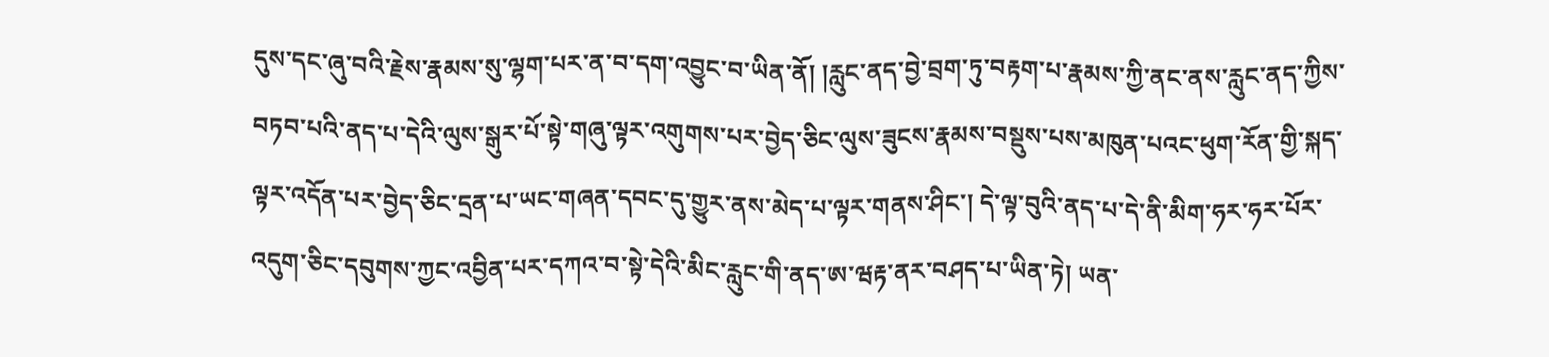དུས་དང་ཞུ་བའི་རྗེས་རྣམས་སུ་ལྷག་པར་ན་བ་དག་འབྱུང་བ་ཡིན་ནོ། །རླུང་ནད་བྱེ་བྲག་ཏུ་བརྟག་པ་རྣམས་ཀྱི་ནང་ནས་རླུང་ནད་ཀྱིས་བཏབ་པའི་ནད་པ་དེའི་ལུས་སྒུར་པོ་སྟེ་གཞུ་ལྟར་འགུགས་པར་བྱེད་ཅིང་ལུས་ཟུངས་རྣམས་བསྡུས་པས་མཁུན་པའང་ཕུག་རོན་གྱི་སྐད་ལྟར་འདོན་པར་བྱེད་ཅིང་དྲན་པ་ཡང་གཞན་དབང་དུ་གྱུར་ནས་མེད་པ་ལྟར་གནས་ཤིང་། དེ་ལྟ་བུའི་ནད་པ་དེ་ནི་མིག་ཧར་ཧར་པོར་འདུག་ཅིང་དབུགས་ཀྱང་འབྱིན་པར་དཀའ་བ་སྟེ་དེའི་མིང་རླུང་གི་ནད་ཨ་ཝརྟ་ནར་བཤད་པ་ཡིན་ཏེ། ཡན་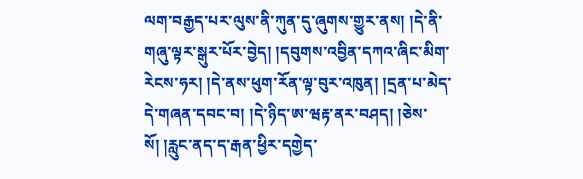ལག་བརྒྱད་པར་ལུས་ནི་ཀུན་དུ་ཞུགས་གྱུར་ནས། །དེ་ནི་གཞུ་ལྟར་སྒུར་པོར་བྱེད། །དབུགས་འབྱིན་དཀའ་ཞིང་མིག་རེངས་ཧར། །དེ་ནས་ཕུག་རོན་ལྟ་བུར་འཁུན། །དྲན་པ་མེད་དེ་གཞན་དབང་བ། །དེ་ཉིད་ཨ་ཝརྟ་ནར་བཤད། །ཅེས་སོ། །རླུང་ནད་ད་རྒན་ཕྱིར་དགྱེད་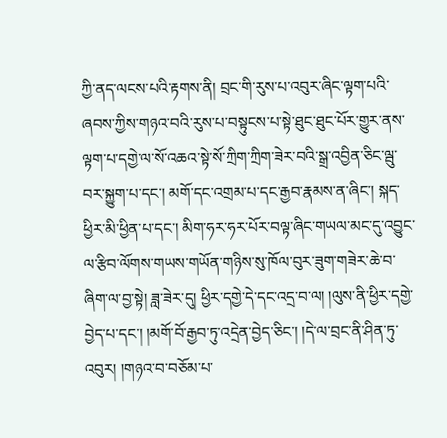ཀྱི་ནད་ལངས་པའི་རྟགས་ནི། བྲང་གི་རུས་པ་འབུར་ཞིང་ལྟག་པའི་ཞབས་ཀྱིས་གཉའ་བའི་རུས་པ་བསྟུངས་པ་སྟེ་ཐུང་ཐུང་པོར་གྱུར་ནས་ལྟག་པ་དགྱེ་ལ་སོ་འཆའ་སྟེ་སོ་ཀྲིག་ཀྲིག་ཟེར་བའི་སྒྲ་འབྱིན་ཅིང་ལྦུ་བར་སྐྱུག་པ་དང་། མགོ་དང་འགྲམ་པ་དང་རྒྱབ་རྣམས་ན་ཞིང་། སྐད་ཕྱིར་མི་ཕྱིན་པ་དང་། མིག་ཧར་ཧར་པོར་བལྟ་ཞིང་གཡལ་མང་དུ་འབྱུང་ལ་རྩིབ་ལོགས་གཡས་གཡོན་གཉིས་སུ་ཁོལ་བུར་ཟུག་གཟེར་ཆེ་བ་ཞིག་ལ་བྱ་སྟེ། ཟླ་ཟེར་དུ། ཕྱིར་དགྱེ་དེ་དང་འདྲ་བ་ལ། །ལུས་ནི་ཕྱིར་དགྱེ་བྱེད་པ་དང་། །མགོ་བོ་རྒྱབ་ཏུ་འདྲེན་བྱེད་ཅིང་། །དེ་ལ་བྲང་ནི་ཤིན་ཏུ་འབུར། །གཉའ་བ་བཅོམ་པ་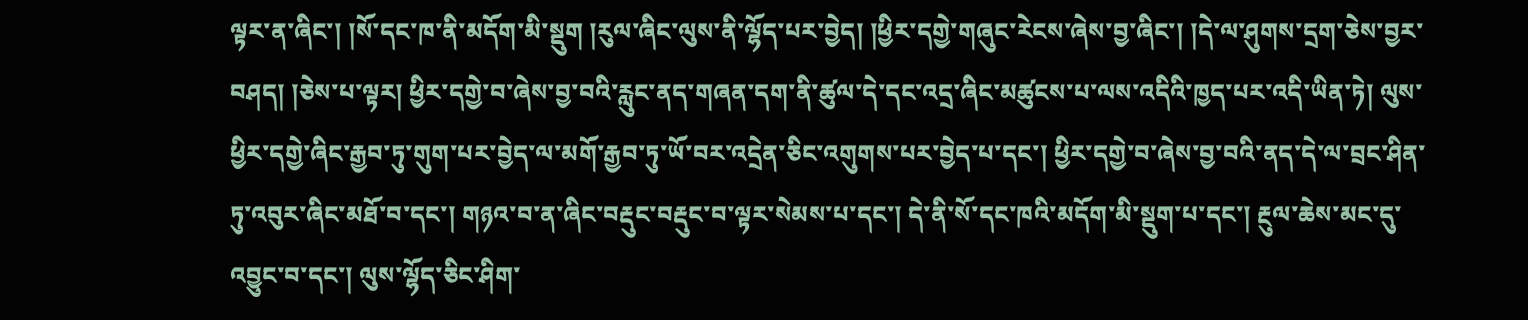ལྟར་ན་ཞིང་། །སོ་དང་ཁ་ནི་མདོག་མི་སྡུག །རུལ་ཞིང་ལུས་ནི་ལྷོད་པར་བྱེད། །ཕྱིར་དགྱེ་གཞུང་རེངས་ཞེས་བྱ་ཞིང་། །དེ་ལ་ཤུགས་དྲག་ཅེས་བྱར་བཤད། །ཅེས་པ་ལྟར། ཕྱིར་དགྱེ་བ་ཞེས་བྱ་བའི་རླུང་ནད་གཞན་དག་ནི་ཚུལ་དེ་དང་འདྲ་ཞིང་མཚུངས་པ་ལས་འདིའི་ཁྱད་པར་འདི་ཡིན་ཏེ། ལུས་ཕྱིར་དགྱེ་ཞིང་རྒྱབ་ཏུ་གུག་པར་བྱེད་ལ་མགོ་རྒྱབ་ཏུ་ཡོ་བར་འདྲེན་ཅིང་འགུགས་པར་བྱེད་པ་དང་། ཕྱིར་དགྱེ་བ་ཞེས་བྱ་བའི་ནད་དེ་ལ་བྲང་ཤིན་ཏུ་འབུར་ཞིང་མཐོ་བ་དང་། གཉའ་བ་ན་ཞིང་བརྡུང་བརྡུང་བ་ལྟར་སེམས་པ་དང་། དེ་ནི་སོ་དང་ཁའི་མདོག་མི་སྡུག་པ་དང་། རྔུལ་ཆེས་མང་དུ་འབྱུང་བ་དང་། ལུས་ལྷོད་ཅིང་ཤིག་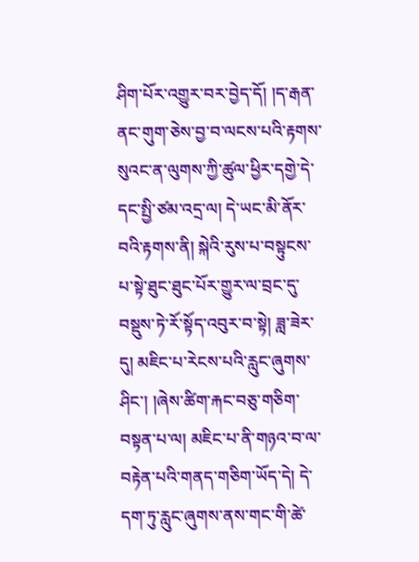ཤིག་པོར་འགྱུར་བར་བྱེད་དོ། །ད་རྒན་ནང་གུག་ཅེས་བྱ་བ་ལངས་པའི་རྟགས་སུའང་ན་ལུགས་ཀྱི་ཚུལ་ཕྱིར་དགྱེ་དེ་དང་སྤྱི་ཙམ་འདྲ་ལ། དེ་ཡང་མི་ནོར་བའི་རྟགས་ནི། སྐེའི་རུས་པ་བསྟུངས་པ་སྟེ་ཐུང་ཐུང་པོར་གྱུར་ལ་བྲང་དུ་བསྡུས་ཏེ་རོ་སྟོད་འབུར་བ་སྟེ། ཟླ་ཟེར་དུ། མཇིང་པ་རེངས་པའི་རླུང་ཞུགས་ཤིང་། །ཞེས་ཚིག་རྐང་བཅུ་གཅིག་བསྟན་པ་ལ། མཇིང་པ་ནི་གཉའ་བ་ལ་བརྟེན་པའི་གནད་གཅིག་ཡོད་དེ། དེ་དག་ཏུ་རླུང་ཞུགས་ནས་གང་གི་ཚེ་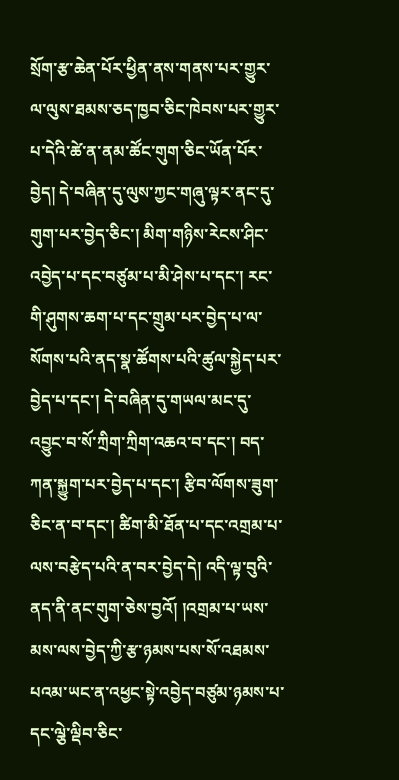སྲོག་རྩ་ཆེན་པོར་ཕྱིན་ནས་གནས་པར་གྱུར་ལ་ལུས་ཐམས་ཅད་ཁྱབ་ཅིང་ཁེབས་པར་གྱུར་པ་དེའི་ཚེ་ན་ནམ་ཚོང་གུག་ཅིང་ཡོན་པོར་བྱེད། དེ་བཞིན་དུ་ལུས་ཀྱང་གཞུ་ལྟར་ནང་དུ་གུག་པར་བྱེད་ཅིང་། མིག་གཉིས་རེངས་ཤིང་འབྱེད་པ་དང་བཙུམ་པ་མི་ཤེས་པ་དང་། རང་གི་ཤུགས་ཆག་པ་དང་གྲུམ་པར་བྱེད་པ་ལ་སོགས་པའི་ནད་སྣ་ཚོགས་པའི་ཚུལ་སྐྱེད་པར་བྱེད་པ་དང་། དེ་བཞིན་དུ་གཡལ་མང་དུ་འབྱུང་བ་སོ་ཀྲིག་ཀྲིག་འཆའ་བ་དང་། བད་ཀན་སྐྱུག་པར་བྱེད་པ་དང་། རྩིབ་ལོགས་ཟུག་ཅིང་ན་བ་དང་། ཚིག་མི་ཐོན་པ་དང་འགྲམ་པ་ལས་བརྩེད་པའི་ན་བར་བྱེད་དེ། འདི་ལྟ་བུའི་ནད་ནི་ནང་གུག་ཅེས་བྱའོ། །འགྲམ་པ་ཡས་མས་ལས་བྱེད་ཀྱི་རྩ་ཉམས་པས་སོ་འཐམས་པའམ་ཡང་ན་འཕྱང་སྟེ་འབྱེད་བཙུམ་ཉམས་པ་དང་ལྕེ་ལྡིབ་ཅིང་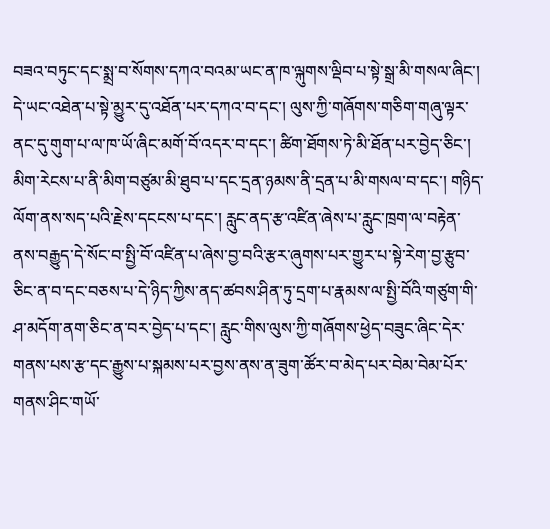བཟའ་བཏུང་དང་སྨྲ་བ་སོགས་དཀའ་བའམ་ཡང་ན་ཁ་ལྐུགས་ལྡིབ་པ་སྟེ་སྒྲ་མི་གསལ་ཞིང་། དེ་ཡང་འཐེན་པ་སྟེ་མྱུར་དུ་འཐོན་པར་དཀའ་བ་དང་། ལུས་ཀྱི་གཞོགས་གཅིག་གཞུ་ལྟར་ནང་དུ་གུག་པ་ལ་ཁ་ཡོ་ཞིང་མགོ་བོ་འདར་བ་དང་། ཚིག་ཐོགས་ཏེ་མི་ཐོན་པར་བྱེད་ཅིང་། མིག་རེངས་པ་ནི་མིག་བཙུམ་མི་ཐུབ་པ་དང་དྲན་ཉམས་ནི་དྲན་པ་མི་གསལ་བ་དང་། གཉིད་ལོག་ནས་སད་པའི་རྗེས་དངངས་པ་དང་། རླུང་ནད་རྩ་འཛིན་ཞེས་པ་རླུང་ཁྲག་ལ་བརྟེན་ནས་བརྒྱུད་དེ་སོང་བ་སྤྱི་བོ་འཛིན་པ་ཞེས་བྱ་བའི་རྩར་ཞུགས་པར་གྱུར་པ་སྟེ་རེག་བྱ་རྩུབ་ཅིང་ན་བ་དང་བཅས་པ་དེ་ཉིད་ཀྱིས་ནད་ཚབས་ཤིན་ཏུ་དྲག་པ་རྣམས་ལ་སྤྱི་བོའི་གཙུག་གི་ཤ་མདོག་ནག་ཅིང་ན་བར་བྱེད་པ་དང་། རླུང་གིས་ལུས་ཀྱི་གཞོགས་ཕྱེད་བཟུང་ཞིང་དེར་གནས་པས་རྩ་དང་རྒྱུས་པ་སྐམས་པར་བྱས་ནས་ན་ཟུག་ཚོར་བ་མེད་པར་བེམ་བེམ་པོར་གནས་ཤིང་གཡོ་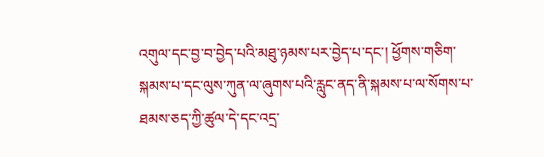འགུལ་དང་བྱ་བ་བྱེད་པའི་མཐུ་ཉམས་པར་བྱེད་པ་དང་། ཕྱོགས་གཅིག་སྐམས་པ་དང་ལུས་ཀུན་ལ་ཞུགས་པའི་རླུང་ནད་ནི་སྐམས་པ་ལ་སོགས་པ་ཐམས་ཅད་ཀྱི་ཚུལ་དེ་དང་འདྲ་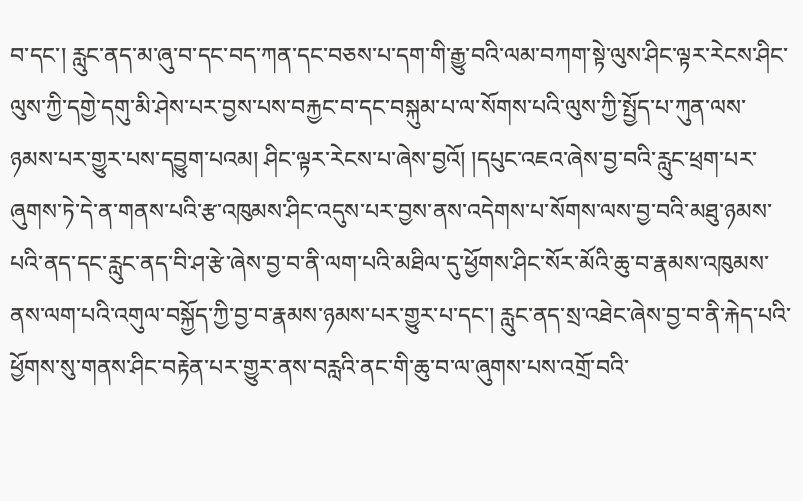བ་དང་། རླུང་ནད་མ་ཞུ་བ་དང་བད་ཀན་དང་བཅས་པ་དག་གི་རྒྱུ་བའི་ལམ་བཀག་སྟེ་ལུས་ཤིང་ལྟར་རེངས་ཤིང་ལུས་ཀྱི་དགྱེ་དགུ་མི་ཤེས་པར་བྱས་པས་བརྐྱང་བ་དང་བསྐུམ་པ་ལ་སོགས་པའི་ལུས་ཀྱི་སྤྱོད་པ་ཀུན་ལས་ཉམས་པར་གྱུར་པས་དབྱུག་པའམ། ཤིང་ལྟར་རེངས་པ་ཞེས་བྱའོ། །དཔུང་འཇའ་ཞེས་བྱ་བའི་རླུང་ཕྲག་པར་ཞུགས་ཏེ་དེ་ན་གནས་པའི་རྩ་འཁུམས་ཤིང་འདུས་པར་བྱས་ནས་འདེགས་པ་སོགས་ལས་བྱ་བའི་མཐུ་ཉམས་པའི་ནད་དང་རླུང་ནད་བི་ཤ་རྩེ་ཞེས་བྱ་བ་ནི་ལག་པའི་མཐིལ་དུ་ཕྱོགས་ཤིང་སོར་མོའི་ཆུ་བ་རྣམས་འཁུམས་ནས་ལག་པའི་འགུལ་བསྐྱོད་ཀྱི་བྱ་བ་རྣམས་ཉམས་པར་གྱུར་པ་དང་། རླུང་ནད་སྲ་འཐེང་ཞེས་བྱ་བ་ནི་རྐེད་པའི་ཕྱོགས་སུ་གནས་ཤིང་བརྟེན་པར་གྱུར་ནས་བརླའི་ནང་གི་ཆུ་བ་ལ་ཞུགས་པས་འགྲོ་བའི་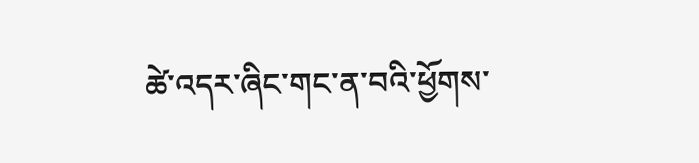ཚེ་འདར་ཞིང་གང་ན་བའི་ཕྱོགས་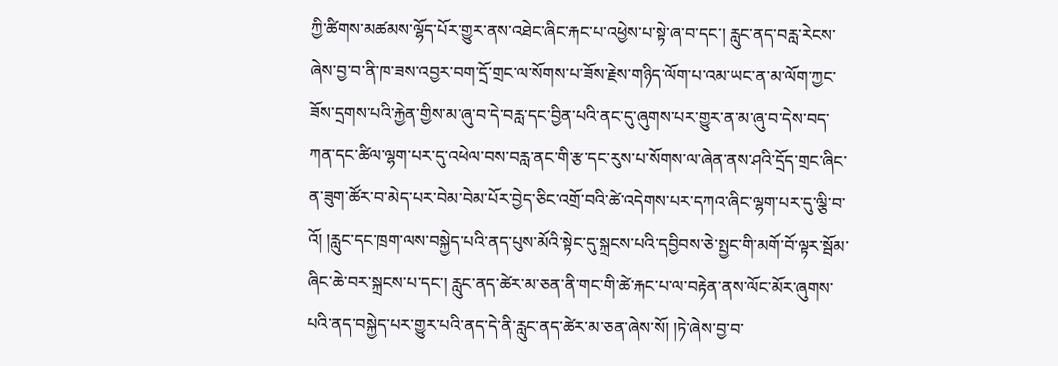ཀྱི་ཚིགས་མཚམས་ལྷོད་པོར་གྱུར་ནས་འཐེང་ཞིང་རྐང་པ་འཕྱེས་པ་སྟེ་ཞ་བ་དང་། རླུང་ནད་བརླ་རེངས་ཞེས་བྱ་བ་ནི་ཁ་ཟས་འབྱར་བག་དྲོ་གྲང་ལ་སོགས་པ་ཟོས་རྗེས་གཉིད་ལོག་པ་འམ་ཡང་ན་མ་ལོག་ཀྱང་ཟོས་དྲགས་པའི་རྐྱེན་གྱིས་མ་ཞུ་བ་དེ་བརླ་དང་བྱིན་པའི་ནང་དུ་ཞུགས་པར་གྱུར་ན་མ་ཞུ་བ་དེས་བད་ཀན་དང་ཚིལ་ལྷག་པར་དུ་འཕེལ་བས་བརླ་ནང་གི་རྩ་དང་རུས་པ་སོགས་ལ་ཞེན་ནས་ཤའི་དྲོད་གྲང་ཞིང་ན་ཟུག་ཚོར་བ་མེད་པར་བེམ་བེམ་པོར་བྱེད་ཅིང་འགྲོ་བའི་ཚེ་འདེགས་པར་དཀའ་ཞིང་ལྷག་པར་དུ་ལྕི་བ་འོ། །རླུང་དང་ཁྲག་ལས་བསྐྱེད་པའི་ནད་པུས་མོའི་སྟེང་དུ་སྐྲངས་པའི་དབྱིབས་ཅེ་སྤྱང་གི་མགོ་བོ་ལྟར་སྦོམ་ཞིང་ཆེ་བར་སྐྲངས་པ་དང་། རླུང་ནད་ཚེར་མ་ཅན་ནི་གང་གི་ཚེ་རྐང་པ་ལ་བརྟེན་ནས་ལོང་མོར་ཞུགས་པའི་ནད་བསྐྱེད་པར་གྱུར་པའི་ནད་དེ་ནི་རླུང་ནད་ཚེར་མ་ཅན་ཞེས་སོ། །ཏེ་ཞེས་བྱ་བ་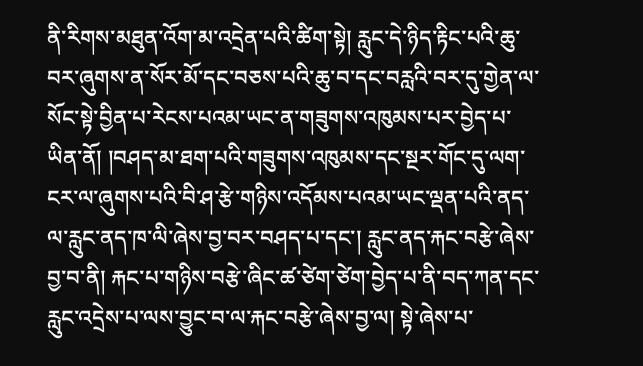ནི་རིགས་མཐུན་འོག་མ་འདྲེན་པའི་ཚིག་སྟེ། རླུང་དེ་ཉིད་རྟིང་པའི་ཆུ་བར་ཞུགས་ན་སོར་མོ་དང་བཅས་པའི་ཆུ་བ་དང་བརླའི་བར་དུ་གྱེན་ལ་སོང་སྟེ་བྱིན་པ་རེངས་པའམ་ཡང་ན་གཟུགས་འཁུམས་པར་བྱེད་པ་ཡིན་ནོ། །བཤད་མ་ཐག་པའི་གཟུགས་འཁུམས་དང་སྔར་གོང་དུ་ལག་ངར་ལ་ཞུགས་པའི་བི་ཤ་རྩེ་གཉིས་འདོམས་པའམ་ཡང་ལྡན་པའི་ནད་ལ་རླུང་ནད་ཁ་ལི་ཞེས་བྱ་བར་བཤད་པ་དང་། རླུང་ནད་རྐང་བརྩེ་ཞེས་བྱ་བ་ནི། རྐང་པ་གཉིས་བརྩེ་ཞིང་ཚ་ཙེག་ཙེག་བྱེད་པ་ནི་བད་ཀན་དང་རླུང་འདྲེས་པ་ལས་བྱུང་བ་ལ་རྐང་བརྩེ་ཞེས་བྱ་ལ། སྟེ་ཞེས་པ་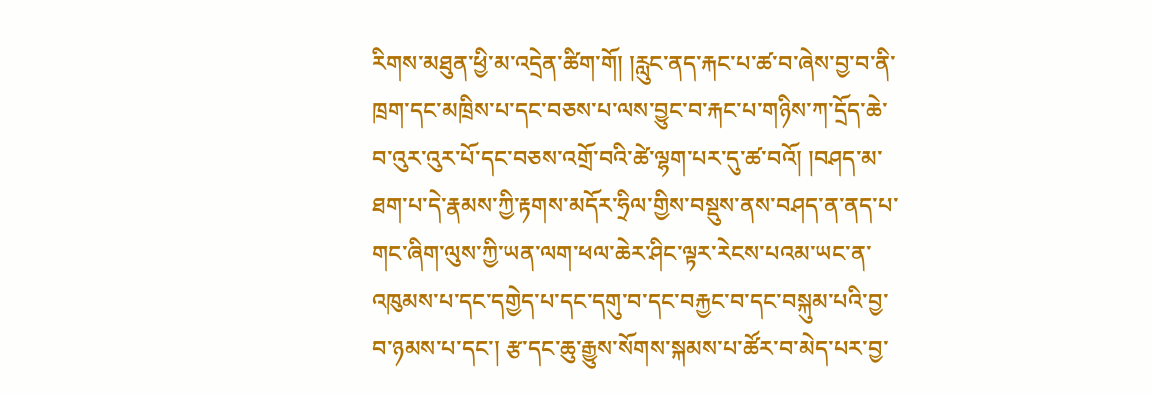རིགས་མཐུན་ཕྱི་མ་འདྲེན་ཚིག་གོ། །རླུང་ནད་རྐང་པ་ཚ་བ་ཞེས་བྱ་བ་ནི་ཁྲག་དང་མཁྲིས་པ་དང་བཅས་པ་ལས་བྱུང་བ་རྐང་པ་གཉིས་ཀ་དྲོད་ཆེ་བ་འུར་འུར་པོ་དང་བཅས་འགྲོ་བའི་ཚེ་ལྷག་པར་དུ་ཚ་བའོ། །བཤད་མ་ཐག་པ་དེ་རྣམས་ཀྱི་རྟགས་མདོར་ཧྲིལ་གྱིས་བསྡུས་ནས་བཤད་ན་ནད་པ་གང་ཞིག་ལུས་ཀྱི་ཡན་ལག་ཕལ་ཆེར་ཤིང་ལྟར་རེངས་པའམ་ཡང་ན་འཁུམས་པ་དང་དགྱེད་པ་དང་དགུ་བ་དང་བརྐྱང་བ་དང་བསྐུམ་པའི་བྱ་བ་ཉམས་པ་དང་། རྩ་དང་ཆུ་རྒྱུས་སོགས་སྐམས་པ་ཚོར་བ་མེད་པར་བྱ་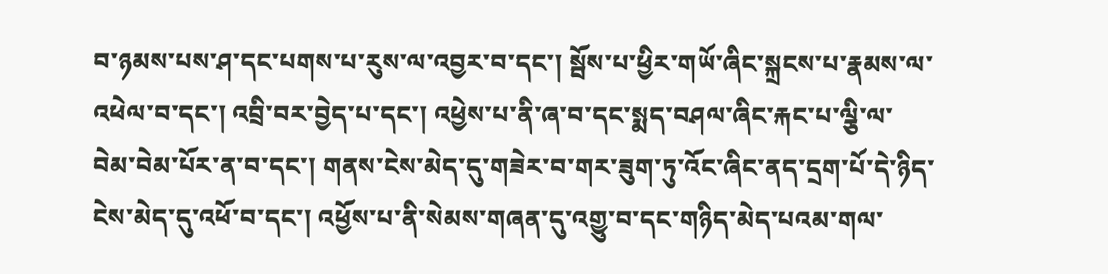བ་ཉམས་པས་ཤ་དང་པགས་པ་རུས་ལ་འབྱར་བ་དང་། སྦོས་པ་ཕྱིར་གཡོ་ཞིང་སྐྲངས་པ་རྣམས་ལ་འཕེལ་བ་དང་། འབྲི་བར་བྱེད་པ་དང་། འཕྱེས་པ་ནི་ཞ་བ་དང་སྨད་བཤལ་ཞིང་རྐང་པ་ལྕི་ལ་བེམ་བེམ་པོར་ན་བ་དང་། གནས་ངེས་མེད་དུ་གཟེར་བ་གར་ཟུག་ཏུ་འོང་ཞིང་ནད་དྲག་པོ་དེ་ཉིད་ངེས་མེད་དུ་འཕོ་བ་དང་། འཕྱོས་པ་ནི་སེམས་གཞན་དུ་འགྱུ་བ་དང་གཉིད་མེད་པའམ་གལ་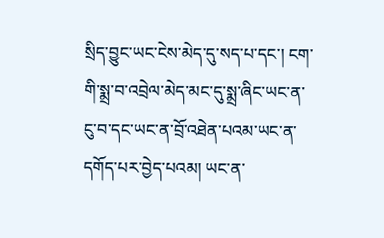སྲིད་བྱུང་ཡང་ངེས་མེད་དུ་སད་པ་དང་། ངག་གི་སྨྲ་བ་འབྲེལ་མེད་མང་དུ་སྨྲ་ཞིང་ཡང་ན་ངུ་བ་དང་ཡང་ན་བྲོ་འཐེན་པའམ་ཡང་ན་དགོད་པར་བྱེད་པའམ། ཡང་ན་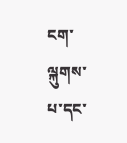ངག་ལྐུགས་པ་དང་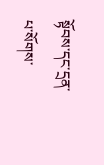སྟོབས་དང་དྲན་པ་སོགས་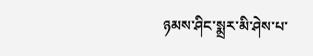ཉམས་ཤིང་སྨྲར་མི་ཤེས་པ་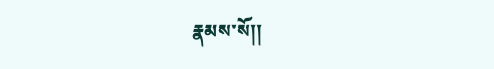རྣམས་སོ།།